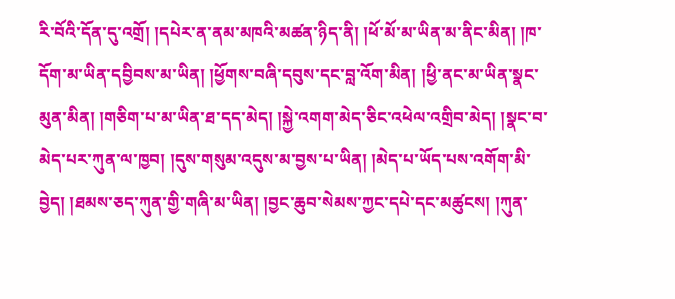རི་བོའི་དོན་དུ་འགྲོ། །དཔེར་ན་ནམ་མཁའི་མཚན་ཉིད་ནི། །ཕོ་མོ་མ་ཡིན་མ་ནིང་མིན། །ཁ་དོག་མ་ཡིན་དབྱིབས་མ་ཡིན། །ཕྱོགས་བཞི་དབུས་དང་བླ་འོག་མིན། །ཕྱི་ནང་མ་ཡིན་སྣང་མུན་མིན། །གཅིག་པ་མ་ཡིན་ཐ་དད་མེད། །སྐྱེ་འགག་མེད་ཅིང་འཕེལ་འགྲིབ་མེད། །སྣང་བ་མེད་པར་ཀུན་ལ་ཁྱབ། །དུས་གསུམ་འདུས་མ་བྱས་པ་ཡིན། །མེད་པ་ཡོད་པས་འགོག་མི་བྱེད། །ཐམས་ཅད་ཀུན་གྱི་གཞི་མ་ཡིན། །བྱང་ཆུབ་སེམས་ཀྱང་དཔེ་དང་མཚུངས། །ཀུན་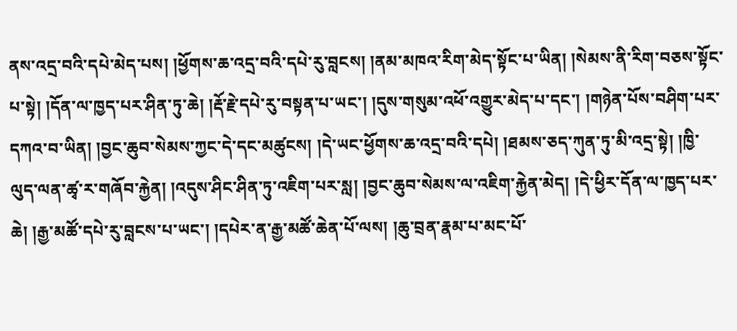ནས་འདྲ་བའི་དཔེ་མེད་པས། །ཕྱོགས་ཆ་འདྲ་བའི་དཔེ་རུ་བླངས། །ནམ་མཁའ་རིག་མེད་སྟོང་པ་ཡིན། །སེམས་ནི་རིག་བཅས་སྟོང་པ་སྟེ། །དོན་ལ་ཁྱད་པར་ཤིན་ཏུ་ཆེ། །རྡོ་རྗེ་དཔེ་རུ་བསྟན་པ་ཡང་། །དུས་གསུམ་འཕོ་འགྱུར་མེད་པ་དང་། །གཉེན་པོས་བཤིག་པར་དཀའ་བ་ཡིན། །བྱང་ཆུབ་སེམས་ཀྱང་དེ་དང་མཚུངས། །དེ་ཡང་ཕྱོགས་ཆ་འདྲ་བའི་དཔེ། །ཐམས་ཅད་ཀུན་ཏུ་མི་འདྲ་སྟེ། །ཁྱི་ལུད་ལན་ཚྭ་ར་གཞོབ་རྐྱེན། །འདུས་ཤིང་ཤིན་ཏུ་འཇིག་པར་སླ། །བྱང་ཆུབ་སེམས་ལ་འཇིག་རྐྱེན་མེད། །དེ་ཕྱིར་དོན་ལ་ཁྱད་པར་ཆེ། །རྒྱ་མཚོ་དཔེ་རུ་བླངས་པ་ཡང་། །དཔེར་ན་རྒྱ་མཚོ་ཆེན་པོ་ལས། །ཆུ་བྲན་རྣམ་པ་མང་པོ་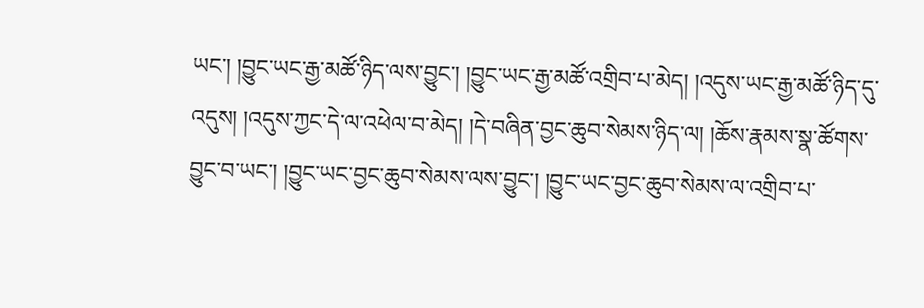ཡང་། །བྱུང་ཡང་རྒྱ་མཚོ་ཉིད་ལས་བྱུང་། །བྱུང་ཡང་རྒྱ་མཚོ་འགྲིབ་པ་མེད། །འདུས་ཡང་རྒྱ་མཚོ་ཉིད་དུ་འདུས། །འདུས་ཀྱང་དེ་ལ་འཕེལ་བ་མེད། །དེ་བཞིན་བྱང་ཆུབ་སེམས་ཉིད་ལ། །ཆོས་རྣམས་སྣ་ཚོགས་བྱུང་བ་ཡང་། །བྱུང་ཡང་བྱང་ཆུབ་སེམས་ལས་བྱུང་། །བྱུང་ཡང་བྱང་ཆུབ་སེམས་ལ་འགྲིབ་པ་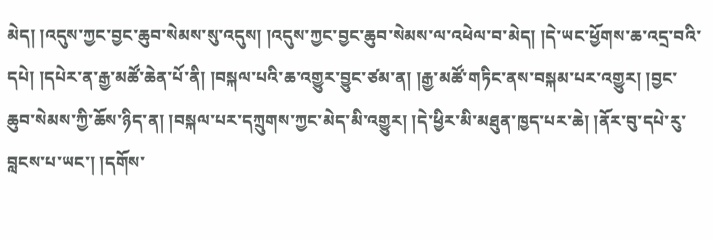མེད། །འདུས་ཀྱང་བྱང་ཆུབ་སེམས་སུ་འདུས། །འདུས་ཀྱང་བྱང་ཆུབ་སེམས་ལ་འཕེལ་བ་མེད། །དེ་ཡང་ཕྱོགས་ཆ་འདྲ་བའི་དཔེ། །དཔེར་ན་རྒྱ་མཚོ་ཆེན་པོ་ནི། །བསྐལ་པའི་ཆ་འགྱུར་བྱུང་ཙམ་ན། །རྒྱ་མཚོ་གཏིང་ནས་བསྐམ་པར་འགྱུར། །བྱང་ཆུབ་སེམས་ཀྱི་ཆོས་ཉིད་ན། །བསྐལ་པར་དཀྲུགས་ཀྱང་མེད་མི་འགྱུར། །དེ་ཕྱིར་མི་མཐུན་ཁྱད་པར་ཆེ། །ནོར་བུ་དཔེ་རུ་བླངས་པ་ཡང་། །དགོས་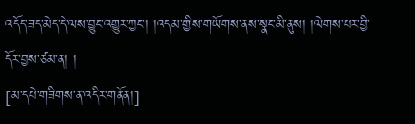འདོད་ཟད་མེད་དེ་ལས་བྱུང་འགྱུར་ཀྱང་། །འདམ་གྱིས་གཡོགས་ནས་སྣང་མི་ནུས། །ལེགས་པར་བྱི་དོར་བྱས་ཙམ་ན། །
[མ་དཔེ་གཟིགས་ན་འདིར་གནོན།]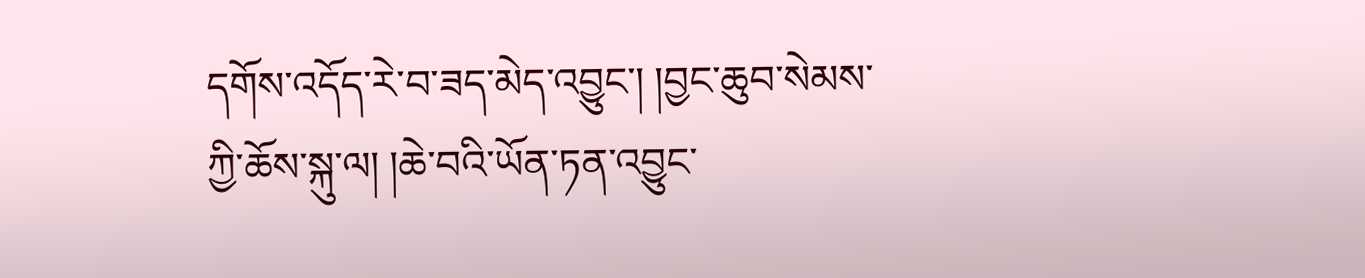དགོས་འདོད་རེ་བ་ཟད་མེད་འབྱུང་། །བྱང་ཆུབ་སེམས་ཀྱི་ཆོས་སྐུ་ལ། །ཆེ་བའི་ཡོན་ཏན་འབྱུང་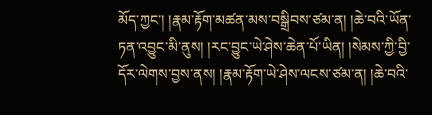མོད་ཀྱང་། །རྣམ་རྟོག་མཚན་མས་བསྒྲིབས་ཙམ་ན། །ཆེ་བའི་ཡོན་ཏན་འབྱུང་མི་ནུས། །རང་བྱུང་ཡེ་ཤེས་ཆེན་པོ་ཡིན། །སེམས་ཀྱི་བྱི་དོར་ལེགས་བྱས་ནས། །རྣམ་རྟོག་ཡེ་ཤེས་ལངས་ཙམ་ན། །ཆེ་བའི་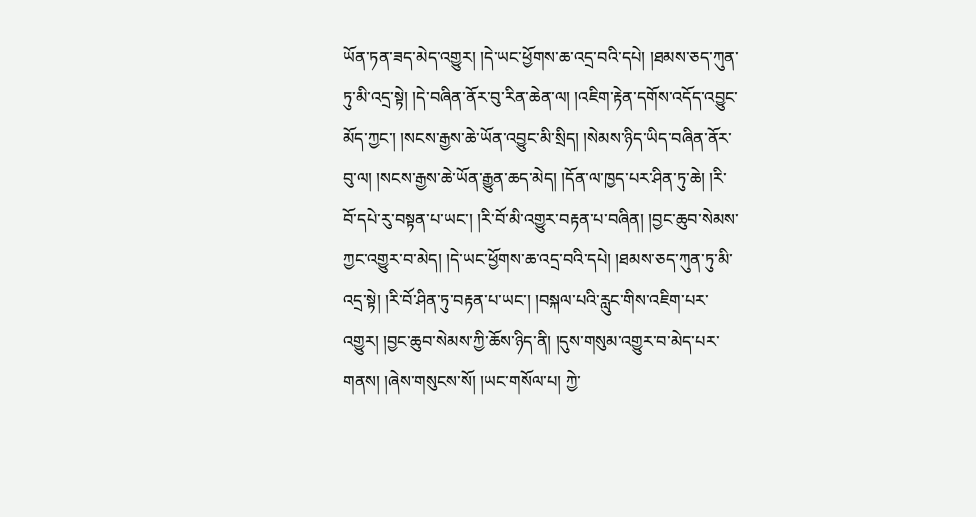ཡོན་ཏན་ཟད་མེད་འགྱུར། །དེ་ཡང་ཕྱོགས་ཆ་འདྲ་བའི་དཔེ། །ཐམས་ཅད་ཀུན་ཏུ་མི་འདྲ་སྟེ། །དེ་བཞིན་ནོར་བུ་རིན་ཆེན་ལ། །འཇིག་རྟེན་དགོས་འདོད་འབྱུང་མོད་ཀྱང་། །སངས་རྒྱས་ཆེ་ཡོན་འབྱུང་མི་སྲིད། །སེམས་ཉིད་ཡིད་བཞིན་ནོར་བུ་ལ། །སངས་རྒྱས་ཆེ་ཡོན་རྒྱུན་ཆད་མེད། །དོན་ལ་ཁྱད་པར་ཤིན་ཏུ་ཆེ། །རི་བོ་དཔེ་རུ་བསྟན་པ་ཡང་། །རི་བོ་མི་འགྱུར་བརྟན་པ་བཞིན། །བྱང་ཆུབ་སེམས་ཀྱང་འགྱུར་བ་མེད། །དེ་ཡང་ཕྱོགས་ཆ་འདྲ་བའི་དཔེ། །ཐམས་ཅད་ཀུན་ཏུ་མི་འདྲ་སྟེ། །རི་བོ་ཤིན་ཏུ་བརྟན་པ་ཡང་། །བསྐལ་པའི་རླུང་གིས་འཇིག་པར་འགྱུར། །བྱང་ཆུབ་སེམས་ཀྱི་ཆོས་ཉིད་ནི། །དུས་གསུམ་འགྱུར་བ་མེད་པར་གནས། །ཞེས་གསུངས་སོ། །ཡང་གསོལ་པ། ཀྱེ་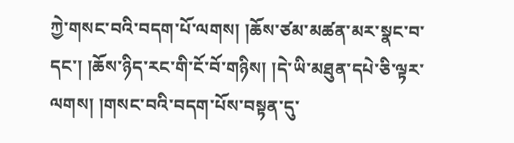ཀྱེ་གསང་བའི་བདག་པོ་ལགས། །ཆོས་ཙམ་མཚན་མར་སྣང་བ་དང་། །ཆོས་ཉིད་རང་གི་ངོ་བོ་གཉིས། །དེ་ཡི་མཐུན་དཔེ་ཅི་ལྟར་ལགས། །གསང་བའི་བདག་པོས་བསྟན་དུ་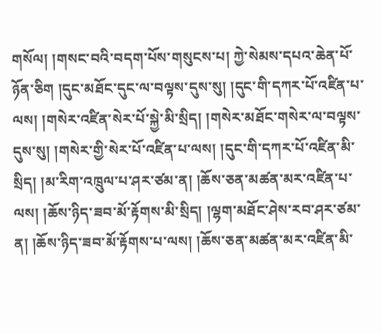གསོལ། །གསང་བའི་བདག་པོས་གསུངས་པ། ཀྱེ་སེམས་དཔའ་ཆེན་པོ་ཉོན་ཅིག །དུང་མཐོང་དུང་ལ་བལྟས་དུས་སུ། །དུང་གི་དཀར་པོ་འཛིན་པ་ལས། །གསེར་འཛིན་སེར་པོ་སྐྱེ་མི་སྲིད། །གསེར་མཐོང་གསེར་ལ་བལྟས་དུས་སུ། །གསེར་གྱི་སེར་པོ་འཛིན་པ་ལས། །དུང་གི་དཀར་པོ་འཛིན་མི་སྲིད། །མ་རིག་འཁྲུལ་པ་ཤར་ཙམ་ན། །ཆོས་ཅན་མཚན་མར་འཛིན་པ་ལས། །ཆོས་ཉིད་ཟབ་མོ་རྟོགས་མི་སྲིད། །ལྷག་མཐོང་ཤེས་རབ་ཤར་ཙམ་ན། །ཆོས་ཉིད་ཟབ་མོ་རྟོགས་པ་ལས། །ཆོས་ཅན་མཚན་མར་འཛིན་མི་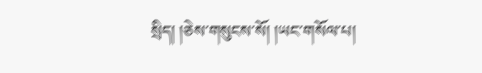སྲིད། །ཅེས་གསུངས་སོ། །ཡང་གསོལ་པ།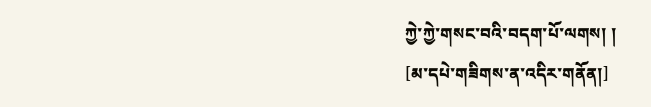ཀྱེ་ཀྱེ་གསང་བའི་བདག་པོ་ལགས། །
[མ་དཔེ་གཟིགས་ན་འདིར་གནོན།]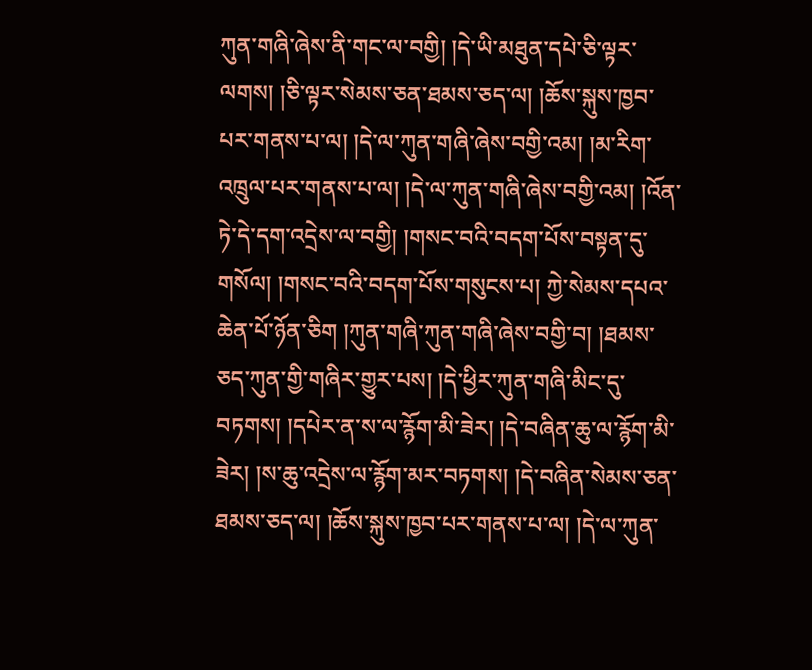ཀུན་གཞི་ཞེས་ནི་གང་ལ་བགྱི། །དེ་ཡི་མཐུན་དཔེ་ཅི་ལྟར་ལགས། །ཅི་ལྟར་སེམས་ཅན་ཐམས་ཅད་ལ། །ཆོས་སྐུས་ཁྱབ་པར་གནས་པ་ལ། །དེ་ལ་ཀུན་གཞི་ཞེས་བགྱི་འམ། །མ་རིག་འཁྲུལ་པར་གནས་པ་ལ། །དེ་ལ་ཀུན་གཞི་ཞེས་བགྱི་འམ། །འོན་ཏེ་དེ་དག་འདྲེས་ལ་བགྱི། །གསང་བའི་བདག་པོས་བསྟན་དུ་གསོལ། །གསང་བའི་བདག་པོས་གསུངས་པ། ཀྱེ་སེམས་དཔའ་ཆེན་པོ་ཉོན་ཅིག །ཀུན་གཞི་ཀུན་གཞི་ཞེས་བགྱི་བ། །ཐམས་ཅད་ཀུན་གྱི་གཞིར་གྱུར་པས། །དེ་ཕྱིར་ཀུན་གཞི་མིང་དུ་བཏགས། །དཔེར་ན་ས་ལ་རྙོག་མི་ཟེར། །དེ་བཞིན་ཆུ་ལ་རྙོག་མི་ཟེར། །ས་ཆུ་འདྲེས་ལ་རྙོག་མར་བཏགས། །དེ་བཞིན་སེམས་ཅན་ཐམས་ཅད་ལ། །ཆོས་སྐུས་ཁྱབ་པར་གནས་པ་ལ། །དེ་ལ་ཀུན་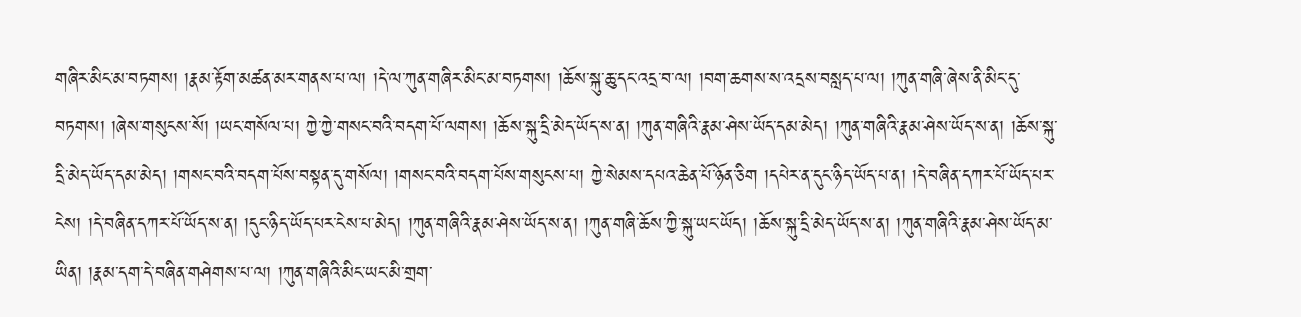གཞིར་མིང་མ་བཏགས། །རྣམ་རྟོག་མཚན་མར་གནས་པ་ལ། །དེ་ལ་ཀུན་གཞིར་མིང་མ་བཏགས། །ཆོས་སྐུ་ཆུ་དང་འདྲ་བ་ལ། །བག་ཆགས་ས་འདྲས་བསླད་པ་ལ། །ཀུན་གཞི་ཞེས་ནི་མིང་དུ་བཏགས། །ཞེས་གསུངས་སོ། །ཡང་གསོལ་པ། ཀྱེ་ཀྱེ་གསང་བའི་བདག་པོ་ལགས། །ཆོས་སྐུ་དྲི་མེད་ཡོད་ས་ན། །ཀུན་གཞིའི་རྣམ་ཤེས་ཡོད་དམ་མེད། །ཀུན་གཞིའི་རྣམ་ཤེས་ཡོད་ས་ན། །ཆོས་སྐུ་དྲི་མེད་ཡོད་དམ་མེད། །གསང་བའི་བདག་པོས་བསྟན་དུ་གསོལ། །གསང་བའི་བདག་པོས་གསུངས་པ། ཀྱེ་སེམས་དཔའ་ཆེན་པོ་ཉོན་ཅིག །དཔེར་ན་དུང་ཉིད་ཡོད་པ་ན། །དེ་བཞིན་དཀར་པོ་ཡོད་པར་ངེས། །དེ་བཞིན་དཀར་པོ་ཡོད་ས་ན། །དུང་ཉིད་ཡོད་པར་ངེས་པ་མེད། །ཀུན་གཞིའི་རྣམ་ཤེས་ཡོད་ས་ན། །ཀུན་གཞི་ཆོས་ཀྱི་སྐུ་ཡང་ཡོད། །ཆོས་སྐུ་དྲི་མེད་ཡོད་ས་ན། །ཀུན་གཞིའི་རྣམ་ཤེས་ཡོད་མ་ཡིན། །རྣམ་དག་དེ་བཞིན་གཤེགས་པ་ལ། །ཀུན་གཞིའི་མིང་ཡང་མི་གྲག་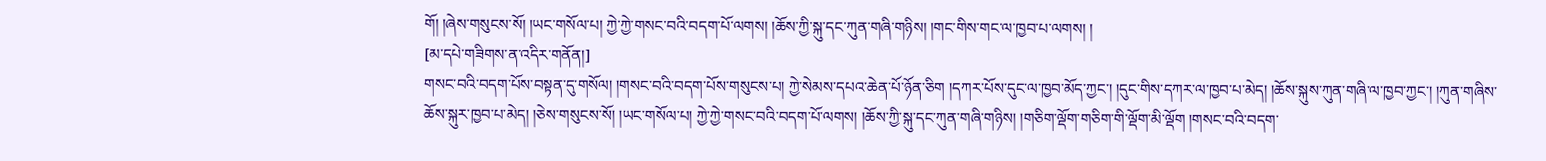གོ། །ཞེས་གསུངས་སོ། །ཡང་གསོལ་པ། ཀྱེ་ཀྱེ་གསང་བའི་བདག་པོ་ལགས། །ཆོས་ཀྱི་སྐུ་དང་ཀུན་གཞི་གཉིས། །གང་གིས་གང་ལ་ཁྱབ་པ་ལགས། །
[མ་དཔེ་གཟིགས་ན་འདིར་གནོན།]
གསང་བའི་བདག་པོས་བསྟན་དུ་གསོལ། །གསང་བའི་བདག་པོས་གསུངས་པ། ཀྱེ་སེམས་དཔའ་ཆེན་པོ་ཉོན་ཅིག །དཀར་པོས་དུང་ལ་ཁྱབ་མོད་ཀྱང་། །དུང་གིས་དཀར་ལ་ཁྱབ་པ་མེད། །ཆོས་སྐུས་ཀུན་གཞི་ལ་ཁྱབ་ཀྱང་། །ཀུན་གཞིས་ཆོས་སྐུར་ཁྱབ་པ་མེད། །ཅེས་གསུངས་སོ། །ཡང་གསོལ་པ། ཀྱེ་ཀྱེ་གསང་བའི་བདག་པོ་ལགས། །ཆོས་ཀྱི་སྐུ་དང་ཀུན་གཞི་གཉིས། །གཅིག་ལྡོག་གཅིག་གི་ལྡོག་མི་ལྡོག །གསང་བའི་བདག་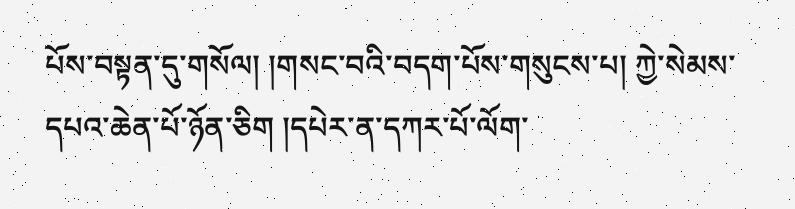པོས་བསྟན་དུ་གསོལ། །གསང་བའི་བདག་པོས་གསུངས་པ། ཀྱེ་སེམས་དཔའ་ཆེན་པོ་ཉོན་ཅིག །དཔེར་ན་དཀར་པོ་ལོག་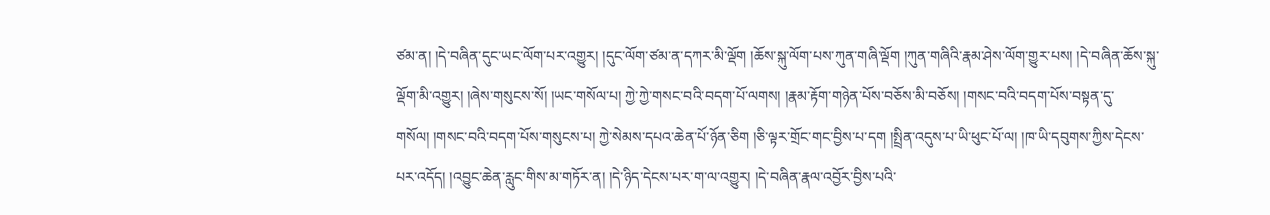ཙམ་ན། །དེ་བཞིན་དུང་ཡང་ལོག་པར་འགྱུར། །དུང་ལོག་ཙམ་ན་དཀར་མི་ལྡོག །ཆོས་སྐུ་ལོག་པས་ཀུན་གཞི་ལྡོག །ཀུན་གཞིའི་རྣམ་ཤེས་ལོག་གྱུར་པས། །དེ་བཞིན་ཆོས་སྐུ་ལྡོག་མི་འགྱུར། །ཞེས་གསུངས་སོ། །ཡང་གསོལ་པ། ཀྱེ་ཀྱེ་གསང་བའི་བདག་པོ་ལགས། །རྣམ་རྟོག་གཉེན་པོས་བཅོས་མི་བཅོས། །གསང་བའི་བདག་པོས་བསྟན་དུ་གསོལ། །གསང་བའི་བདག་པོས་གསུངས་པ། ཀྱེ་སེམས་དཔའ་ཆེན་པོ་ཉོན་ཅིག །ཅི་ལྟར་གྲོང་གང་བྱིས་པ་དག །སྤྲིན་འདུས་པ་ཡི་ཕུང་པོ་ལ། །ཁ་ཡི་དབུགས་ཀྱིས་དེངས་པར་འདོད། །འབྱུང་ཆེན་རླུང་གིས་མ་གཏོར་ན། །དེ་ཉིད་དེངས་པར་ག་ལ་འགྱུར། །དེ་བཞིན་རྣལ་འབྱོར་བྱིས་པའི་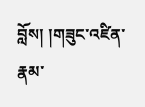བློས། །གཟུང་འཛིན་རྣམ་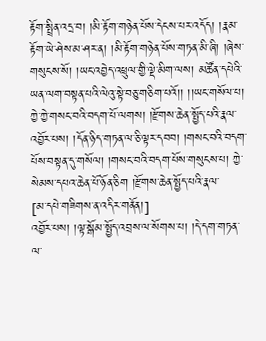རྟོག་སྤྲིན་འདྲ་བ། །མི་རྟོག་གཉེན་པོས་དེངས་པར་འདོད། །རྣམ་རྟོག་ཡེ་ཤེས་མ་ཤར་ན། །མི་རྟོག་གཉེན་པོས་གཏན་མི་ཞི། །ཞེས་གསུངས་སོ། །ཡང་འབྱེད་འཕྲུལ་གྱི་ལྡེ་མིག་ལས། མཚོན་དཔེའི་ཡན་ལག་བསྟན་པའི་ལེའུ་སྟེ་བཅུ་གཅིག་པའོ།། །།ཡང་གསོལ་པ། ཀྱེ་ཀྱེ་གསང་བའི་བདག་པོ་ལགས། །རྫོགས་ཆེན་སྤྱོད་པའི་རྣལ་འབྱོར་པས། །དོན་ཉིད་གཏན་ལ་ཅི་ལྟར་དབབ། །གསང་བའི་བདག་པོས་བསྟན་དུ་གསོལ། །གསང་བའི་བདག་པོས་གསུངས་པ། ཀྱེ་སེམས་དཔའ་ཆེན་པོ་ཉོན་ཅིག །རྫོགས་ཆེན་སྤྱོད་པའི་རྣལ་
[མ་དཔེ་གཟིགས་ན་འདིར་གནོན།]
འབྱོར་པས། །ལྟ་སྒོམ་སྤྱོད་འབྲས་ལ་སོགས་པ། །དེ་དག་གཏན་ལ་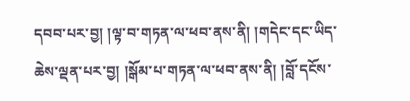དབབ་པར་བྱ། །ལྟ་བ་གཏན་ལ་ཕབ་ནས་ནི། །གདེང་དང་ཡིད་ཆེས་ལྡན་པར་བྱ། །སྒོམ་པ་གཏན་ལ་ཕབ་ནས་ནི། །བློ་དངོས་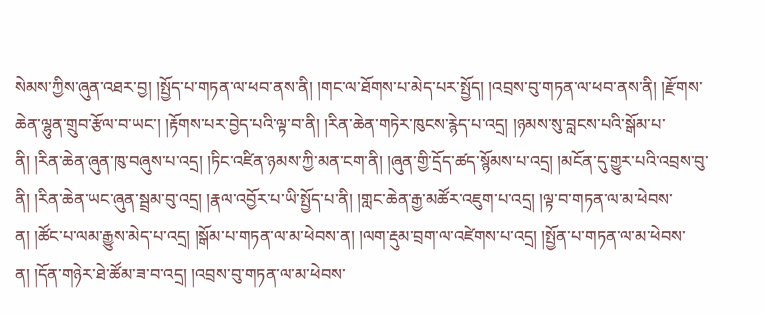སེམས་ཀྱིས་ཞུན་འཐར་བྱ། །སྤྱོད་པ་གཏན་ལ་ཕབ་ནས་ནི། །གང་ལ་ཐོགས་པ་མེད་པར་སྤྱོད། །འབྲས་བུ་གཏན་ལ་ཕབ་ནས་ནི། །རྫོགས་ཆེན་ལྷུན་གྲུབ་རྩོལ་བ་ཡང་། །རྟོགས་པར་བྱེད་པའི་ལྟ་བ་ནི། །རིན་ཆེན་གཏེར་ཁུངས་རྙེད་པ་འདྲ། །ཉམས་སུ་བླངས་པའི་སྒོམ་པ་ནི། །རིན་ཆེན་ཞུན་ཁུ་བཞུས་པ་འདྲ། །ཏིང་འཛིན་ཉམས་ཀྱི་མན་ངག་ནི། །ཞུན་གྱི་དྲོད་ཚད་སྙོམས་པ་འདྲ། །མངོན་དུ་གྱུར་པའི་འབྲས་བུ་ནི། །རིན་ཆེན་ཡང་ཞུན་སྦྲམ་བུ་འདྲ། །རྣལ་འབྱོར་པ་ཡི་སྤྱོད་པ་ནི། །གླང་ཆེན་རྒྱ་མཚོར་འཇུག་པ་འདྲ། །ལྟ་བ་གཏན་ལ་མ་ཕེབས་ན། །ཚོང་པ་ལམ་རྒྱུས་མེད་པ་འདྲ། །སྒོམ་པ་གཏན་ལ་མ་ཕེབས་ན། །ལག་རྡུམ་བྲག་ལ་འཛེགས་པ་འདྲ། །སྤྱོན་པ་གཏན་ལ་མ་ཕེབས་ན། །དོན་གཉེར་ཐེ་ཚོམ་ཟ་བ་འདྲ། །འབྲས་བུ་གཏན་ལ་མ་ཕེབས་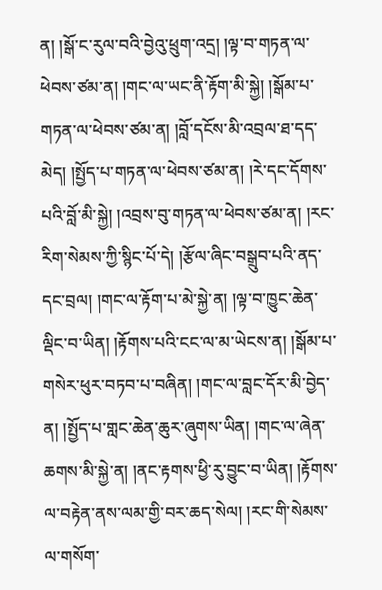ན། །སྒོ་ང་རུལ་བའི་བྱེའུ་ཕྲུག་འདྲ། །ལྟ་བ་གཏན་ལ་ཕེབས་ཙམ་ན། །གང་ལ་ཡང་ནི་རྟོག་མི་སྐྱེ། །སྒོམ་པ་གཏན་ལ་ཕེབས་ཙམ་ན། །བློ་དངོས་མི་འབྲལ་ཐ་དད་མེད། །སྤྱོད་པ་གཏན་ལ་ཕེབས་ཙམ་ན། །རེ་དང་དོགས་པའི་བློ་མི་སྐྱེ། །འབྲས་བུ་གཏན་ལ་ཕེབས་ཙམ་ན། །རང་རིག་སེམས་ཀྱི་སྙིང་པོ་དེ། །རྩོལ་ཞིང་བསྒྲུབ་པའི་ནད་དང་བྲལ། །གང་ལ་རྟོག་པ་མེ་སྐྱེ་ན། །ལྟ་བ་ཁྱུང་ཆེན་ལྡིང་བ་ཡིན། །རྟོགས་པའི་ངང་ལ་མ་ཡེངས་ན། །སྒོམ་པ་གསེར་ཕུར་བཏབ་པ་བཞིན། །གང་ལ་བླང་དོར་མི་བྱེད་ན། །སྤྱོད་པ་གླང་ཆེན་ཆུར་ཞུགས་ཡིན། །གང་ལ་ཞེན་ཆགས་མི་སྐྱེ་ན། །ནང་རྟགས་ཕྱི་རུ་བྱུང་བ་ཡིན། །རྟོགས་ལ་བརྟེན་ནས་ལམ་གྱི་བར་ཆད་སེལ། །རང་གི་སེམས་ལ་གསོག་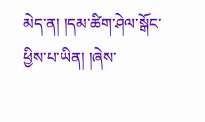མེད་ན། །དམ་ཚིག་ཤེལ་སྒོང་ཕྱིས་པ་ཡིན། །ཞེས་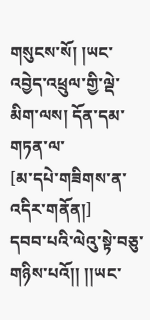གསུངས་སོ། །ཡང་འབྱེད་འཕྲུལ་གྱི་ལྡེ་མིག་ལས། དོན་དམ་གཏན་ལ་
[མ་དཔེ་གཟིགས་ན་འདིར་གནོན།]
དབབ་པའི་ལེའུ་སྟེ་བཅུ་གཉིས་པའོ།། །།ཡང་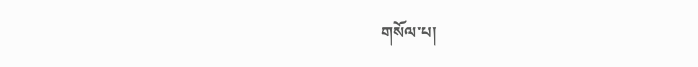གསོལ་པ།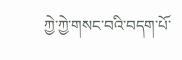ཀྱེ་ཀྱེ་གསང་བའི་བདག་པོ་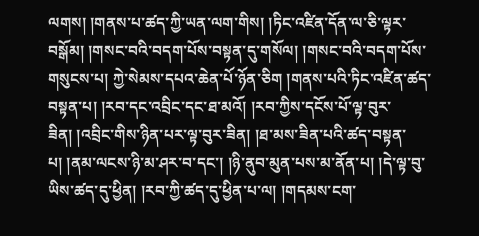ལགས། །གནས་པ་ཚད་ཀྱི་ཡན་ལག་གིས། །ཏིང་འཛིན་དོན་ལ་ཅི་ལྟར་བསྒོམ། །གསང་བའི་བདག་པོས་བསྟན་དུ་གསོལ། །གསང་བའི་བདག་པོས་གསུངས་པ། ཀྱེ་སེམས་དཔའ་ཆེན་པོ་ཉོན་ཅིག །གནས་པའི་ཏིང་འཛིན་ཚད་བསྟན་པ། །རབ་དང་འབྲིང་དང་ཐ་མའོ། །རབ་ཀྱིས་དངོས་པོ་ལྟ་བུར་ཟིན། །འབྲིང་གིས་ཉིན་པར་ལྟ་བུར་ཟིན། །ཐ་མས་ཟིན་པའི་ཚད་བསྟན་པ། །ནམ་ལངས་ཉི་མ་ཤར་བ་དང་། །ཉི་ནུབ་མུན་པས་མ་ནོན་པ། །དེ་ལྟ་བུ་ཡིས་ཚད་དུ་ཕྱིན། །རབ་ཀྱི་ཚད་དུ་ཕྱིན་པ་ལ། །གདམས་ངག་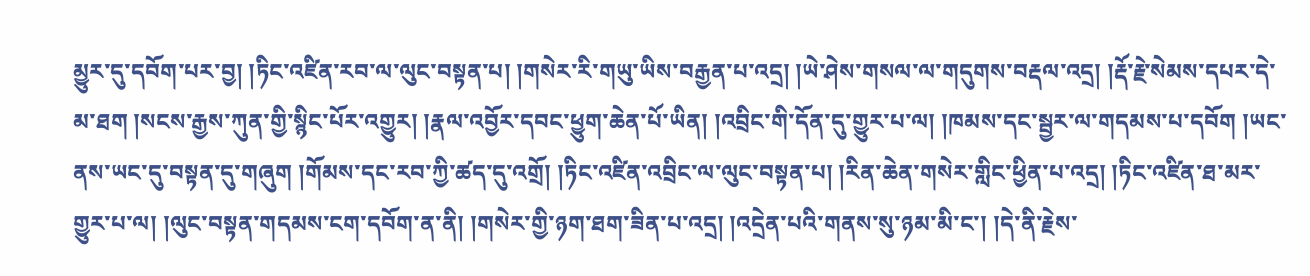མྱུར་དུ་དབོག་པར་བྱ། །ཏིང་འཛིན་རབ་ལ་ལུང་བསྟན་པ། །གསེར་རི་གཡུ་ཡིས་བརྒྱན་པ་འདྲ། །ཡེ་ཤེས་གསལ་ལ་གདུགས་བརྡལ་འདྲ། །རྡོ་རྗེ་སེམས་དཔར་དེ་མ་ཐག །སངས་རྒྱས་ཀུན་གྱི་སྙིང་པོར་འགྱུར། །རྣལ་འབྱོར་དབང་ཕྱུག་ཆེན་པོ་ཡིན། །འབྲིང་གི་དོན་དུ་གྱུར་པ་ལ། །ཁམས་དང་སྦྱར་ལ་གདམས་པ་དབོག །ཡང་ནས་ཡང་དུ་བསྟན་དུ་གཞུག །གོམས་དང་རབ་ཀྱི་ཚད་དུ་འགྲོ། །ཏིང་འཛིན་འབྲིང་ལ་ལུང་བསྟན་པ། །རིན་ཆེན་གསེར་གླིང་ཕྱིན་པ་འདྲ། །ཏིང་འཛིན་ཐ་མར་གྱུར་པ་ལ། །ལུང་བསྟན་གདམས་ངག་དབོག་ན་ནི། །གསེར་གྱི་ཉག་ཐག་ཟིན་པ་འདྲ། །འདྲེན་པའི་གནས་སུ་ཉམ་མི་ང་། །དེ་ནི་རྗེས་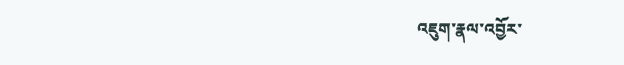འཇུག་རྣལ་འབྱོར་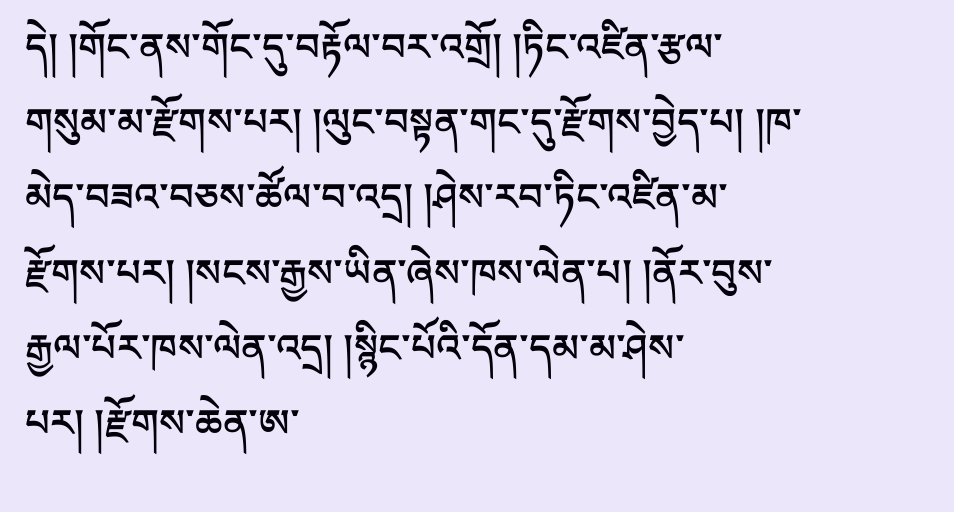དེ། །གོང་ནས་གོང་དུ་བརྟོལ་བར་འགྲོ། །ཏིང་འཛིན་རྩལ་གསུམ་མ་རྫོགས་པར། །ལུང་བསྟན་གང་དུ་རྫོགས་བྱེད་པ། །ཁ་མེད་བཟའ་བཅས་ཚོལ་བ་འདྲ། །ཤེས་རབ་ཏིང་འཛིན་མ་རྫོགས་པར། །སངས་རྒྱས་ཡིན་ཞེས་ཁས་ལེན་པ། །ནོར་བུས་རྒྱལ་པོར་ཁས་ལེན་འདྲ། །སྙིང་པོའི་དོན་དམ་མ་ཤེས་པར། །རྫོགས་ཆེན་ཨ་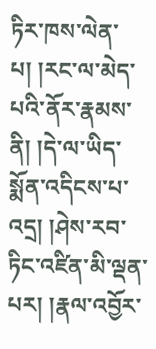ཏིར་ཁས་ལེན་པ། །རང་ལ་མེད་པའི་ནོར་རྣམས་ནི། །དེ་ལ་ཡིད་སྨོན་འདིངས་པ་འདྲ། །ཤེས་རབ་ཏིང་འཛིན་མི་ལྡན་པར། །རྣལ་འབྱོར་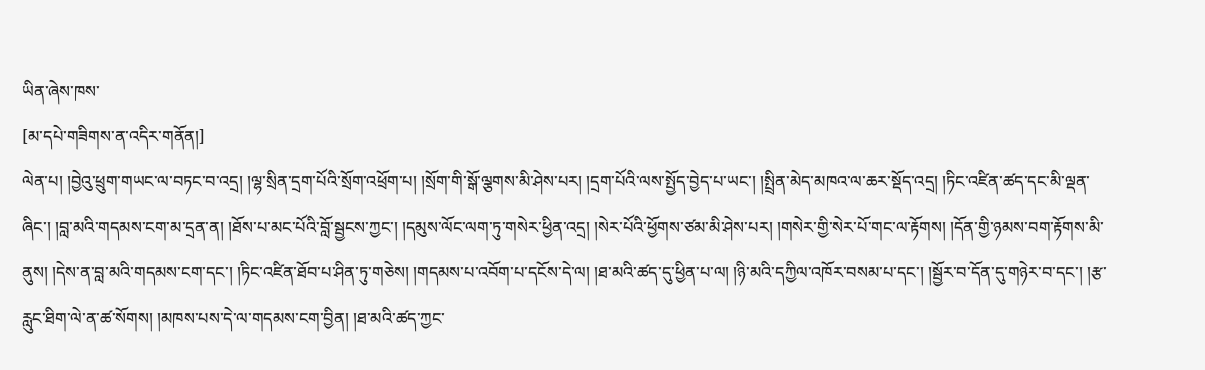ཡིན་ཞེས་ཁས་
[མ་དཔེ་གཟིགས་ན་འདིར་གནོན།]
ལེན་པ། །བྱེའུ་ཕྲུག་གཡང་ལ་བཏང་བ་འདྲ། །ལྷ་སྲིན་དྲག་པོའི་སྲོག་འཕྲོག་པ། །སྲོག་གི་སྒོ་ལྕགས་མི་ཤེས་པར། །དྲག་པོའི་ལས་སྤྱོད་བྱེད་པ་ཡང་། །སྤྲིན་མེད་མཁའ་ལ་ཆར་སྡོད་འདྲ། །ཏིང་འཛིན་ཚད་དང་མི་ལྡན་ཞིང་། །བླ་མའི་གདམས་ངག་མ་དྲན་ན། །ཐོས་པ་མང་པོའི་བློ་སྦྱངས་ཀྱང་། །དམུས་ལོང་ལག་ཏུ་གསེར་ཕྱིན་འདྲ། །སེར་པོའི་ཕྱོགས་ཙམ་མི་ཤེས་པར། །གསེར་གྱི་སེར་པོ་གང་ལ་རྟོགས། །དོན་གྱི་ཉམས་བག་རྟོགས་མི་ནུས། །དེས་ན་བླ་མའི་གདམས་ངག་དང་། །ཏིང་འཛིན་ཐོབ་པ་ཤིན་ཏུ་གཅེས། །གདམས་པ་འབོག་པ་དངོས་དེ་ལ། །ཐ་མའི་ཚད་དུ་ཕྱིན་པ་ལ། །ཉི་མའི་དཀྱིལ་འཁོར་བསམ་པ་དང་། །སྦྱོར་བ་དོན་དུ་གཉེར་བ་དང་། །རྩ་རླུང་ཐིག་ལེ་ན་ཚ་སོགས། །མཁས་པས་དེ་ལ་གདམས་ངག་བྱིན། །ཐ་མའི་ཚད་ཀྱང་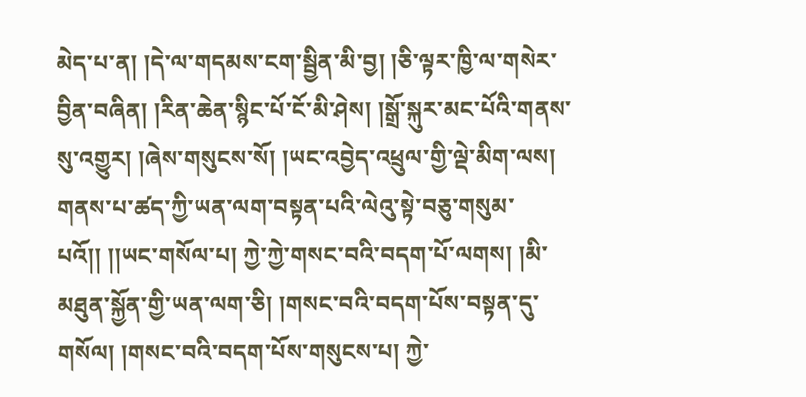མེད་པ་ན། །དེ་ལ་གདམས་ངག་སྦྱིན་མི་བྱ། །ཅི་ལྟར་ཁྱི་ལ་གསེར་བྱིན་བཞིན། །རིན་ཆེན་སྙིང་པོ་ངོ་མི་ཤེས། །སྒྲོ་སྐུར་མང་པོའི་གནས་སུ་འགྱུར། །ཞེས་གསུངས་སོ། །ཡང་འབྱེད་འཕྲུལ་གྱི་ལྡེ་མིག་ལས། གནས་པ་ཚད་ཀྱི་ཡན་ལག་བསྟན་པའི་ལེའུ་སྟེ་བཅུ་གསུམ་པའོ།། །།ཡང་གསོལ་པ། ཀྱེ་ཀྱེ་གསང་བའི་བདག་པོ་ལགས། །མི་མཐུན་སྐྱོན་གྱི་ཡན་ལག་ཅི། །གསང་བའི་བདག་པོས་བསྟན་དུ་གསོལ། །གསང་བའི་བདག་པོས་གསུངས་པ། ཀྱེ་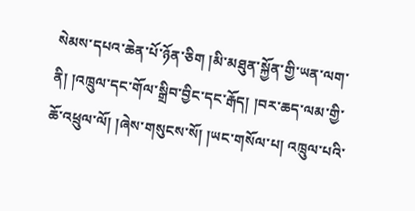སེམས་དཔའ་ཆེན་པོ་ཉོན་ཅིག །མི་མཐུན་སྐྱོན་གྱི་ཡན་ལག་ནི། །འཁྲུལ་དང་གོལ་སྒྲིབ་བྱིང་དང་རྒོད། །བར་ཆད་ལམ་གྱི་ཆོ་འཕྲུལ་ལོ། །ཞེས་གསུངས་སོ། །ཡང་གསོལ་པ། འཁྲུལ་པའི་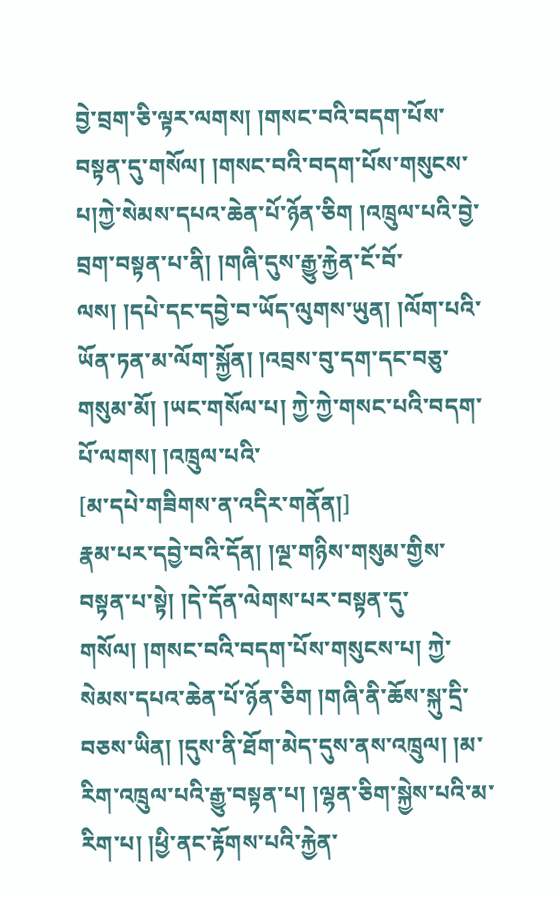བྱེ་བྲག་ཅི་ལྟར་ལགས། །གསང་བའི་བདག་པོས་བསྟན་དུ་གསོལ། །གསང་བའི་བདག་པོས་གསུངས་པ།ཀྱེ་སེམས་དཔའ་ཆེན་པོ་ཉོན་ཅིག །འཁྲུལ་པའི་བྱེ་བྲག་བསྟན་པ་ནི། །གཞི་དུས་རྒྱུ་རྐྱེན་ངོ་བོ་ལས། །དཔེ་དང་དབྱེ་བ་ཡོད་ལུགས་ཡུན། །ལོག་པའི་ཡོན་ཏན་མ་ལོག་སྐྱོན། །འབྲས་བུ་དག་དང་བཅུ་གསུམ་མོ། །ཡང་གསོལ་པ། ཀྱེ་ཀྱེ་གསང་པའི་བདག་པོ་ལགས། །འཁྲུལ་པའི་
[མ་དཔེ་གཟིགས་ན་འདིར་གནོན།]
རྣམ་པར་དབྱེ་བའི་དོན། །ལྔ་གཉིས་གསུམ་གྱིས་བསྟན་པ་སྟེ། །དེ་དོན་ལེགས་པར་བསྟན་དུ་གསོལ། །གསང་བའི་བདག་པོས་གསུངས་པ། ཀྱེ་སེམས་དཔའ་ཆེན་པོ་ཉོན་ཅིག །གཞི་ནི་ཆོས་སྐུ་དྲི་བཅས་ཡིན། །དུས་ནི་ཐོག་མེད་དུས་ནས་འཁྲུལ། །མ་རིག་འཁྲུལ་པའི་རྒྱུ་བསྟན་པ། །ལྷན་ཅིག་སྐྱེས་པའི་མ་རིག་པ། །ཕྱི་ནང་རྟོགས་པའི་རྐྱེན་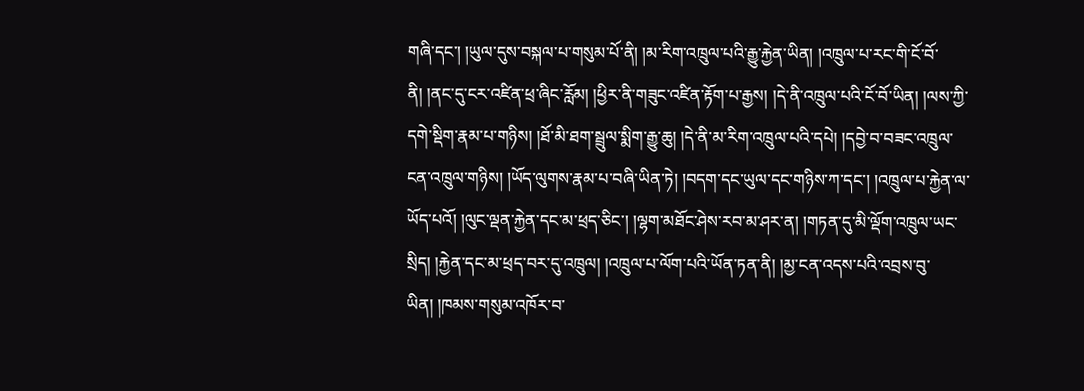གཞི་དང་། །ཡུལ་དུས་བསྐལ་པ་གསུམ་པོ་ནི། །མ་རིག་འཁྲུལ་པའི་རྒྱུ་རྐྱེན་ཡིན། །འཁྲུལ་པ་རང་གི་ངོ་བོ་ནི། །ནང་དུ་ངར་འཛིན་ཕྲ་ཞིང་རློམ། །ཕྱིར་ནི་གཟུང་འཛིན་རྟོག་པ་རྒྱས། །དེ་ནི་འཁྲུལ་པའི་ངོ་བོ་ཡིན། །ལས་ཀྱི་དགེ་སྡིག་རྣམ་པ་གཉིས། །ཐོ་མི་ཐག་སྦྲུལ་སྨིག་རྒྱུ་ཆུ། །དེ་ནི་མ་རིག་འཁྲུལ་པའི་དཔེ། །དབྱེ་བ་བཟང་འཁྲུལ་ངན་འཁྲུལ་གཉིས། །ཡོད་ལུགས་རྣམ་པ་བཞི་ཡིན་ཏེ། །བདག་དང་ཡུལ་དང་གཉིས་ཀ་དང་། །འཁྲུལ་པ་རྐྱེན་ལ་ཡོད་པའོ། །ལུང་ལྡན་རྐྱེན་དང་མ་ཕྲད་ཅིང་། །ལྷག་མཐོང་ཤེས་རབ་མ་ཤར་ན། །གཏན་དུ་མི་ལྡོག་འཁྲུལ་ཡང་སྲིད། །རྐྱེན་དང་མ་ཕྲད་བར་དུ་འཁྲུལ། །འཁྲུལ་པ་ལོག་པའི་ཡོན་ཏན་ནི། །མྱ་ངན་འདས་པའི་འབྲས་བུ་ཡིན། །ཁམས་གསུམ་འཁོར་བ་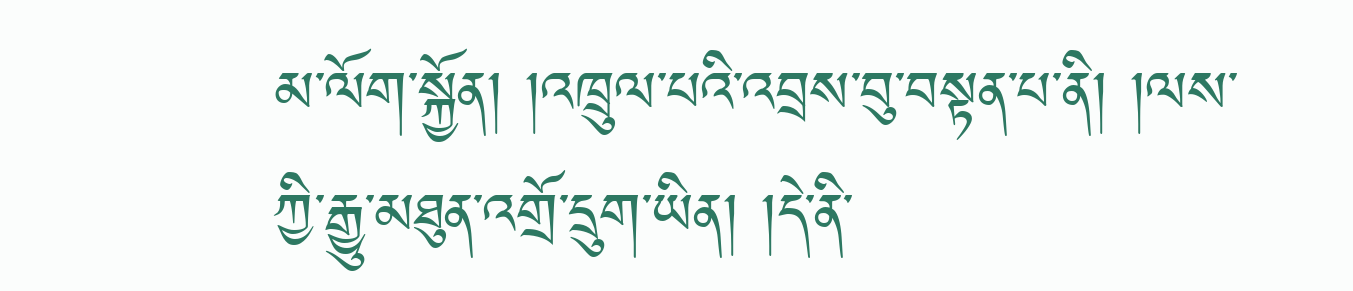མ་ལོག་སྐྱོན། །འཁྲུལ་པའི་འབྲས་བུ་བསྟན་པ་ནི། །ལས་ཀྱི་རྒྱུ་མཐུན་འགྲོ་དྲུག་ཡིན། །དེ་ནི་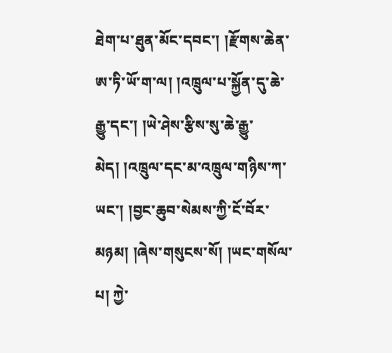ཐེག་པ་ཐུན་མོང་དབང་། །རྫོགས་ཆེན་ཨ་ཏི་ཡོ་ག་ལ། །འཁྲུལ་པ་སྐྱོན་དུ་ཆེ་རྒྱུ་དང་། །ཡེ་ཤེས་རྩིས་སུ་ཆེ་རྒྱུ་མེད། །འཁྲུལ་དང་མ་འཁྲུལ་གཉིས་ཀ་ཡང་། །བྱང་ཆུབ་སེམས་ཀྱི་ངོ་བོར་མཉམ། །ཞེས་གསུངས་སོ། །ཡང་གསོལ་པ། ཀྱེ་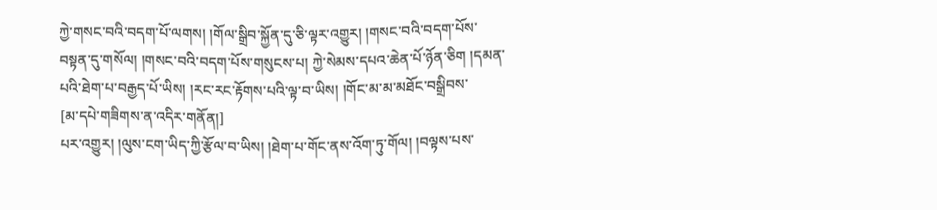ཀྱེ་གསང་བའི་བདག་པོ་ལགས། །གོལ་སྒྲིབ་སྐྱོན་དུ་ཅི་ལྟར་འགྱུར། །གསང་བའི་བདག་པོས་བསྟན་དུ་གསོལ། །གསང་བའི་བདག་པོས་གསུངས་པ། ཀྱེ་སེམས་དཔའ་ཆེན་པོ་ཉོན་ཅིག །དམན་པའི་ཐེག་པ་བརྒྱད་པོ་ཡིས། །རང་རང་རྟོགས་པའི་ལྟ་བ་ཡིས། །གོང་མ་མ་མཐོང་བསྒྲིབས་
[མ་དཔེ་གཟིགས་ན་འདིར་གནོན།]
པར་འགྱུར། །ལུས་ངག་ཡིད་ཀྱི་རྩོལ་བ་ཡིས། །ཐེག་པ་གོང་ནས་འོག་ཏུ་གོལ། །བལྟས་པས་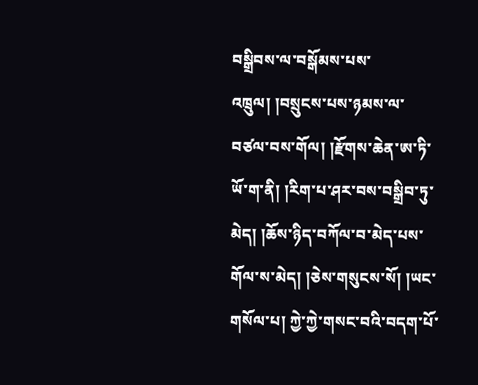བསྒྲིབས་ལ་བསྒོམས་པས་འཁྲུལ། །བསྲུངས་པས་ཉམས་ལ་བཙལ་བས་གོལ། །རྫོགས་ཆེན་ཨ་ཏི་ཡོ་ག་ནི། །རིག་པ་ཤར་བས་བསྒྲིབ་ཏུ་མེད། །ཆོས་ཉིད་བཀོལ་བ་མེད་པས་གོལ་ས་མེད། །ཅེས་གསུངས་སོ། །ཡང་གསོལ་པ། ཀྱེ་ཀྱེ་གསང་བའི་བདག་པོ་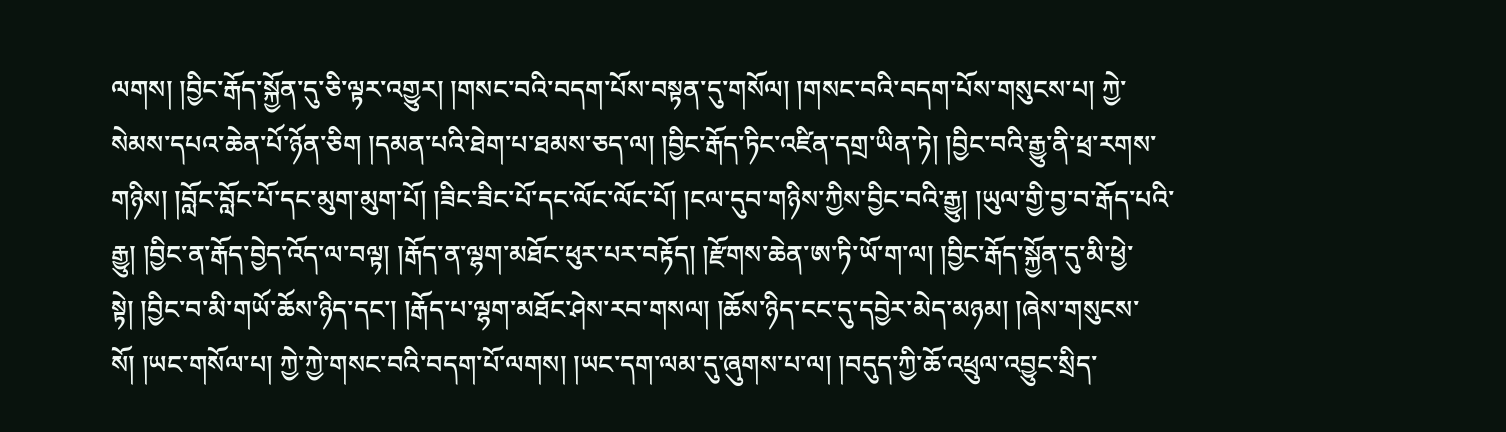ལགས། །བྱིང་རྒོད་སྐྱོན་དུ་ཅི་ལྟར་འགྱུར། །གསང་བའི་བདག་པོས་བསྟན་དུ་གསོལ། །གསང་བའི་བདག་པོས་གསུངས་པ། ཀྱེ་སེམས་དཔའ་ཆེན་པོ་ཉོན་ཅིག །དམན་པའི་ཐེག་པ་ཐམས་ཅད་ལ། །བྱིང་རྒོད་ཏིང་འཛིན་དགྲ་ཡིན་ཏེ། །བྱིང་བའི་རྒྱུ་ནི་ཕྲ་རགས་གཉིས། །བློང་བློང་པོ་དང་མུག་མུག་པོ། །ཟིང་ཟིང་པོ་དང་ལོང་ལོང་པོ། །ངལ་དུབ་གཉིས་ཀྱིས་བྱིང་བའི་རྒྱུ། །ཡུལ་གྱི་བྱ་བ་རྒོད་པའི་རྒྱུ། །བྱིང་ན་རྒོད་བྱེད་འོད་ལ་བལྟ། །རྒོད་ན་ལྷག་མཐོང་ཕུར་པར་བརྟོད། །རྫོགས་ཆེན་ཨ་ཏི་ཡོ་ག་ལ། །བྱིང་རྒོད་སྐྱོན་དུ་མི་ཕྱེ་སྟེ། །བྱིང་བ་མི་གཡོ་ཆོས་ཉིད་དང་། །རྒོད་པ་ལྷག་མཐོང་ཤེས་རབ་གསལ། །ཆོས་ཉིད་ངང་དུ་དབྱེར་མེད་མཉམ། །ཞེས་གསུངས་སོ། །ཡང་གསོལ་པ། ཀྱེ་ཀྱེ་གསང་བའི་བདག་པོ་ལགས། །ཡང་དག་ལམ་དུ་ཞུགས་པ་ལ། །བདུད་ཀྱི་ཆོ་འཕྲུལ་འབྱུང་སྲིད་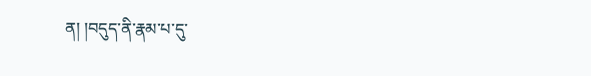ན། །བདུད་ནི་རྣམ་པ་དུ་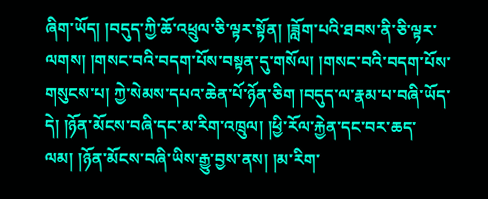ཞིག་ཡོད། །བདུད་ཀྱི་ཆོ་འཕྲུལ་ཅི་ལྟར་སྟོན། །ཟློག་པའི་ཐབས་ནི་ཅི་ལྟར་ལགས། །གསང་བའི་བདག་པོས་བསྟན་དུ་གསོལ། །གསང་བའི་བདག་པོས་གསུངས་པ། ཀྱེ་སེམས་དཔའ་ཆེན་པོ་ཉོན་ཅིག །བདུད་ལ་རྣམ་པ་བཞི་ཡོད་དེ། །ཉོན་མོངས་བཞི་དང་མ་རིག་འཁྲུལ། །ཕྱི་རོལ་རྐྱེན་དང་བར་ཆད་ལམ། །ཉོན་མོངས་བཞི་ཡིས་རྒྱུ་བྱས་ནས། །མ་རིག་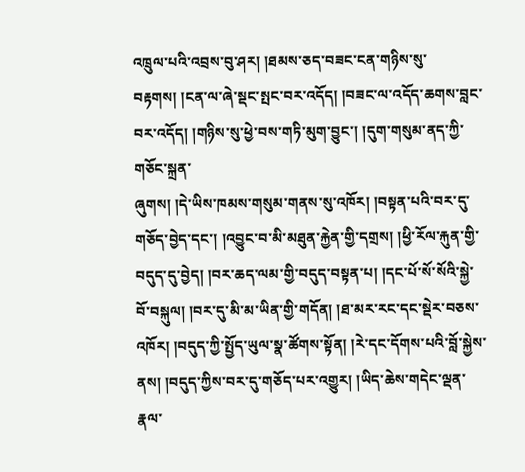འཁྲུལ་པའི་འབྲས་བུ་ཤར། །ཐམས་ཅད་བཟང་ངན་གཉིས་སུ་བརྟགས། །ངན་ལ་ཞེ་སྡང་སྤང་བར་འདོད། །བཟང་ལ་འདོད་ཆགས་བླང་བར་འདོད། །གཉིས་སུ་ཕྱེ་བས་གཏི་མུག་བྱུང་། །དུག་གསུམ་ནད་ཀྱི་གཅོང་སྐྲན་
ཞུགས། །དེ་ཡིས་ཁམས་གསུམ་གནས་སུ་འཁོར། །བསྟན་པའི་བར་དུ་གཅོད་བྱེད་དང་། །འབྱུང་བ་མི་མཐུན་རྐྱེན་གྱི་དགྲས། །ཕྱི་རོལ་རྐུན་གྱི་བདུད་དུ་བྱེད། །བར་ཆད་ལམ་གྱི་བདུད་བསྟན་པ། །དང་པོ་སོ་སོའི་སྐྱེ་བོ་བསྐུལ། །བར་དུ་མི་མ་ཡིན་གྱི་གདོན། །ཐ་མར་རང་དང་སྡེར་བཅས་འཁོར། །བདུད་ཀྱི་སྤྱོད་ཡུལ་སྣ་ཚོགས་སྟོན། །རེ་དང་དོགས་པའི་བློ་སྐྱེས་ནས། །བདུད་ཀྱིས་བར་དུ་གཅོད་པར་འགྱུར། །ཡིད་ཆེས་གདེང་ལྡན་རྣལ་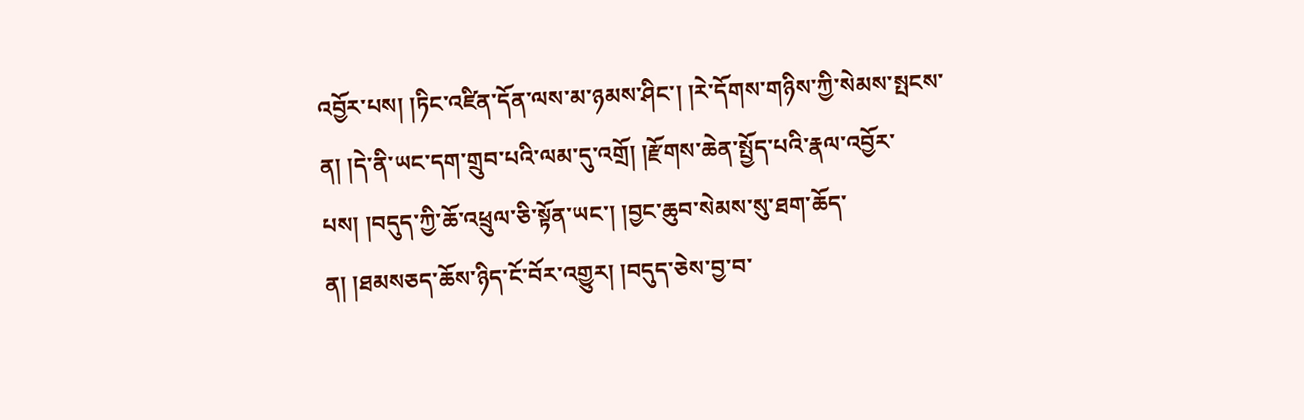འབྱོར་པས། །ཏིང་འཛིན་དོན་ལས་མ་ཉམས་ཤིང་། །རེ་དོགས་གཉིས་ཀྱི་སེམས་སྤངས་ན། །དེ་ནི་ཡང་དག་གྲུབ་པའི་ལམ་དུ་འགྲོ། །རྫོགས་ཆེན་སྤྱོད་པའི་རྣལ་འབྱོར་པས། །བདུད་ཀྱི་ཆོ་འཕྲུལ་ཅི་སྟོན་ཡང་། །བྱང་ཆུབ་སེམས་སུ་ཐག་ཆོད་ན། །ཐམསཅད་ཆོས་ཉིད་ངོ་བོར་འགྱུར། །བདུད་ཅེས་བྱ་བ་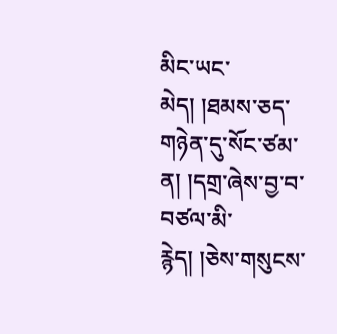མིང་ཡང་མེད། །ཐམས་ཅད་གཉེན་དུ་སོང་ཙམ་ན། །དགྲ་ཞེས་བྱ་བ་བཙལ་མི་རྙེད། །ཅེས་གསུངས་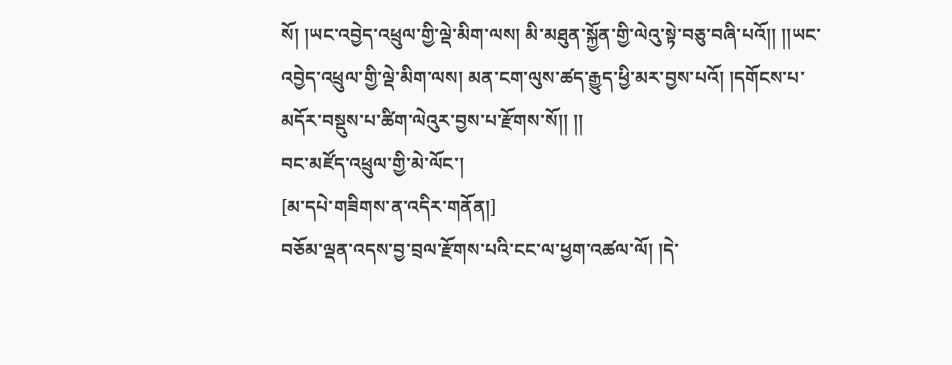སོ། །ཡང་འབྱེད་འཕྲུལ་གྱི་ལྡེ་མིག་ལས། མི་མཐུན་སྐྱོན་གྱི་ལེའུ་སྟེ་བཅུ་བཞི་པའོ།། །།ཡང་འབྱེད་འཕྲུལ་གྱི་ལྡེ་མིག་ལས། མན་ངག་ལུས་ཚད་རྒྱུད་ཕྱི་མར་བྱས་པའོ། །དགོངས་པ་མདོར་བསྡུས་པ་ཚིག་ལེའུར་བྱས་པ་རྫོགས་སོ།། །།
བང་མཛོད་འཕྲུལ་གྱི་མེ་ལོང་།
[མ་དཔེ་གཟིགས་ན་འདིར་གནོན།]
བཅོམ་ལྡན་འདས་བྱ་བྲལ་རྫོགས་པའི་ངང་ལ་ཕྱག་འཚལ་ལོ། །དེ་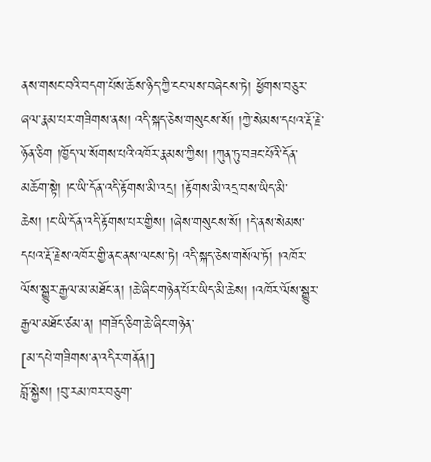ནས་གསང་བའི་བདག་པོས་ཆོས་ཉིད་ཀྱི་ངང་ལས་བཞེངས་ཏེ། ཕྱོགས་བཅུར་ཞལ་རྣམ་པར་གཟིགས་ནས། འདི་སྐད་ཅེས་གསུངས་སོ། །ཀྱེ་སེམས་དཔའ་རྡོ་རྗེ་ཉོན་ཅིག །ཁྱོད་ལ་སོགས་པའི་འཁོར་རྣམས་ཀྱིས། །ཀུན་ཏུ་བཟང་པོའི་དོན་མཆོག་སྟེ། །ང་ཡི་དོན་འདི་རྟོགས་མི་འདྲ། །རྟོགས་མི་འདྲ་བས་ཡིད་མི་ཆེས། །ང་ཡི་དོན་འདི་རྟོགས་པར་གྱིས། །ཞེས་གསུངས་སོ། །དེ་ནས་སེམས་དཔའ་རྡོ་རྗེས་འཁོར་གྱི་ནང་ནས་ལངས་ཏེ། འདི་སྐད་ཅེས་གསོལ་ཏོ། །འཁོར་ལོས་སྒྱུར་རྒྱལ་མ་མཐོང་ན། །ཆེ་ཞིང་གཉེན་པོར་ཡིད་མི་ཆེས། །འཁོར་ལོས་སྒྱུར་རྒྱལ་མཐོང་ཙམ་ན། །གཟོད་ཅིག་ཆེ་ཞིང་གཉེན་
[མ་དཔེ་གཟིགས་ན་འདིར་གནོན།]
བློ་སྐྱེས། །བུ་རམ་ཁར་བཅུག་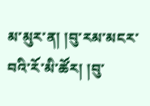མ་མུར་ན། །བུ་རམ་མངར་བའི་རོ་མི་ཚོར། །བུ་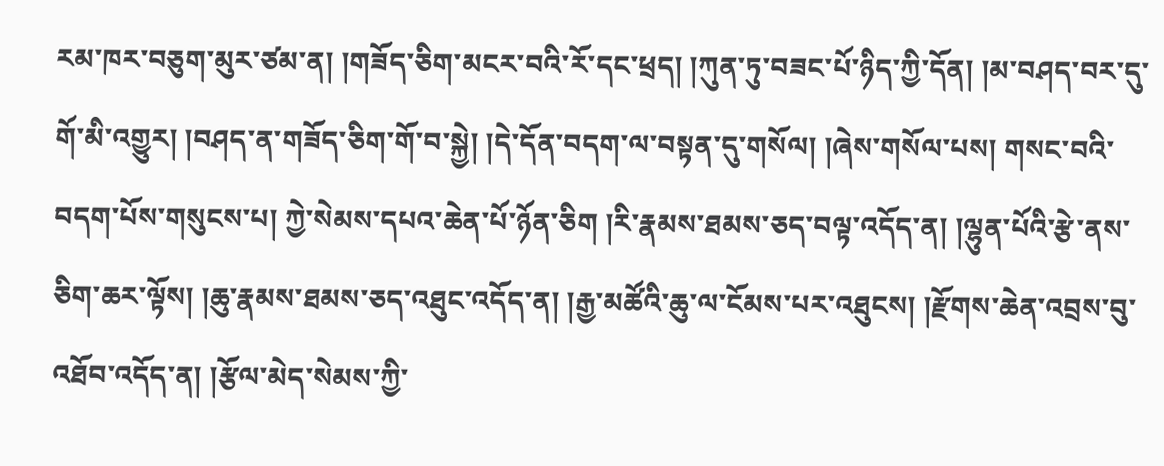རམ་ཁར་བཅུག་མུར་ཙམ་ན། །གཟོད་ཅིག་མངར་བའི་རོ་དང་ཕྲད། །ཀུན་ཏུ་བཟང་པོ་ཉིད་ཀྱི་དོན། །མ་བཤད་བར་དུ་གོ་མི་འགྱུར། །བཤད་ན་གཟོད་ཅིག་གོ་བ་སྐྱེ། །དེ་དོན་བདག་ལ་བསྟན་དུ་གསོལ། །ཞེས་གསོལ་པས། གསང་བའི་བདག་པོས་གསུངས་པ། ཀྱེ་སེམས་དཔའ་ཆེན་པོ་ཉོན་ཅིག །རི་རྣམས་ཐམས་ཅད་བལྟ་འདོད་ན། །ལྷུན་པོའི་རྩེ་ནས་ཅིག་ཆར་ལྟོས། །ཆུ་རྣམས་ཐམས་ཅད་འཐུང་འདོད་ན། །རྒྱ་མཚོའི་ཆུ་ལ་ངོམས་པར་འཐུངས། །རྫོགས་ཆེན་འབྲས་བུ་འཐོབ་འདོད་ན། །རྩོལ་མེད་སེམས་ཀྱི་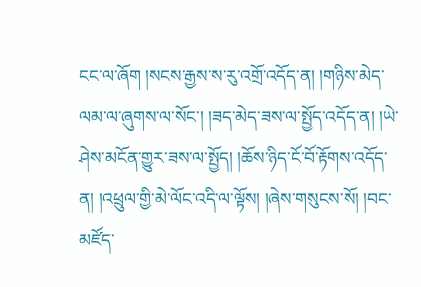ངང་ལ་ཞོག །སངས་རྒྱས་ས་རུ་འགྲོ་འདོད་ན། །གཉིས་མེད་ལམ་ལ་ཞུགས་ལ་སོང་། །ཟད་མེད་ཟས་ལ་སྤྱོད་འདོད་ན། །ཡེ་ཤེས་མངོན་གྱུར་ཟས་ལ་སྤྱོད། །ཆོས་ཉིད་ངོ་བོ་རྟོགས་འདོད་ན། །འཕྲུལ་གྱི་མེ་ལོང་འདི་ལ་ལྟོས། །ཞེས་གསུངས་སོ། །བང་མཛོད་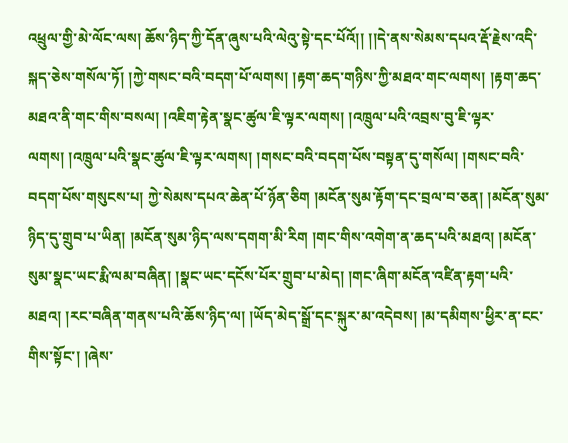འཕྲུལ་གྱི་མེ་ལོང་ལས། ཆོས་ཉིད་ཀྱི་དོན་ཞུས་པའི་ལེའུ་སྟེ་དང་པོའོ།། །།དེ་ནས་སེམས་དཔའ་རྡོ་རྗེས་འདི་སྐད་ཅེས་གསོལ་ཏོ། །ཀྱེ་གསང་བའི་བདག་པོ་ལགས། །རྟག་ཆད་གཉིས་ཀྱི་མཐའ་གང་ལགས། །རྟག་ཆད་མཐའ་ནི་གང་གིས་བསལ། །འཇིག་རྟེན་སྣང་ཚུལ་ཇི་ལྟར་ལགས། །འཁྲུལ་པའི་འབྲས་བུ་ཇི་ལྟར་ལགས། །འཁྲུལ་པའི་སྣང་ཚུལ་ཇི་ལྟར་ལགས། །གསང་བའི་བདག་པོས་བསྟན་དུ་གསོལ། །གསང་བའི་བདག་པོས་གསུངས་པ། ཀྱེ་སེམས་དཔའ་ཆེན་པོ་ཉོན་ཅིག །མངོན་སུམ་རྟོག་དང་བྲལ་བ་ཅན། །མངོན་སུམ་ཉིད་དུ་གྲུབ་པ་ཡིན། །མངོན་སུམ་ཉིད་ལས་དགག་མི་རིག །གང་གིས་འགེག་ན་ཆད་པའི་མཐའ། །མངོན་སུམ་སྣང་ཡང་རྨི་ལམ་བཞིན། །སྣང་ཡང་དངོས་པོར་གྲུབ་པ་མེད། །གང་ཞིག་མངོན་འཛིན་རྟག་པའི་མཐའ། །རང་བཞིན་གནས་པའི་ཆོས་ཉིད་ལ། །ཡོད་མེད་སྒྲོ་དང་སྐུར་མ་འདེབས། །མ་དམིགས་ཕྱིར་ན་ངང་གིས་སྟོང་། །ཞེས་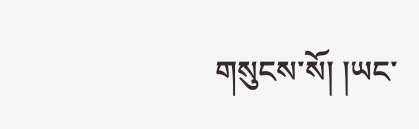གསུངས་སོ། །ཡང་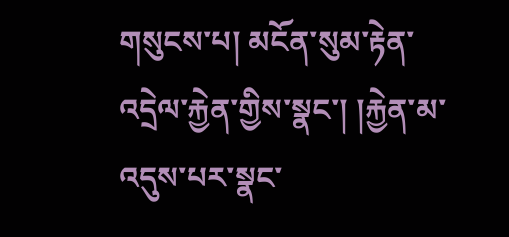གསུངས་པ། མངོན་སུམ་རྟེན་འདྲེལ་རྐྱེན་གྱིས་སྣང་། །རྐྱེན་མ་འདུས་པར་སྣང་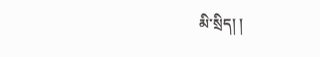མི་སྲིད། །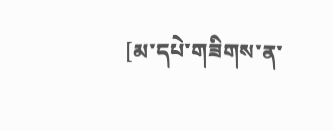[མ་དཔེ་གཟིགས་ན་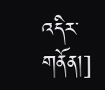འདིར་གནོན།]